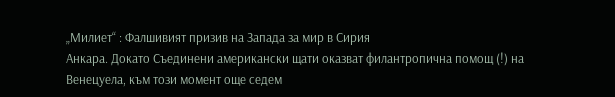„Милиет“ : Фалшивият призив на Запада за мир в Сирия
Анкара. Докато Съединени американски щати оказват филантропична помощ (!) на Венецуела, към този момент още седем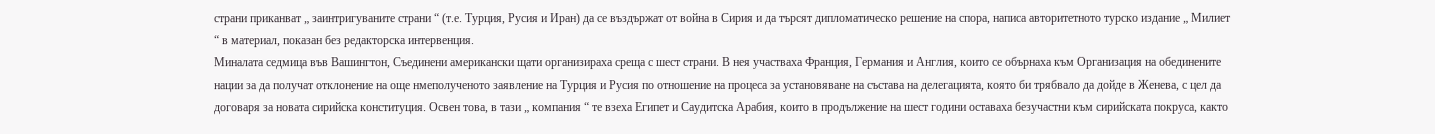страни приканват „ заинтригуваните страни “ (т.е. Турция, Русия и Иран) да се въздържат от война в Сирия и да търсят дипломатическо решение на спора, написа авторитетното турско издание „ Милиет “ в материал, показан без редакторска интервенция.
Миналата седмица във Вашингтон, Съединени американски щати организираха среща с шест страни. В нея участваха Франция, Германия и Англия, които се обърнаха към Организация на обединените нации за да получат отклонение на още нмеполученото заявление на Турция и Русия по отношение на процеса за установяване на състава на делегацията, която би трябвало да дойде в Женева, с цел да договаря за новата сирийска конституция. Освен това, в тази „ компания “ те взеха Египет и Саудитска Арабия, които в продължение на шест години оставаха безучастни към сирийската покруса, както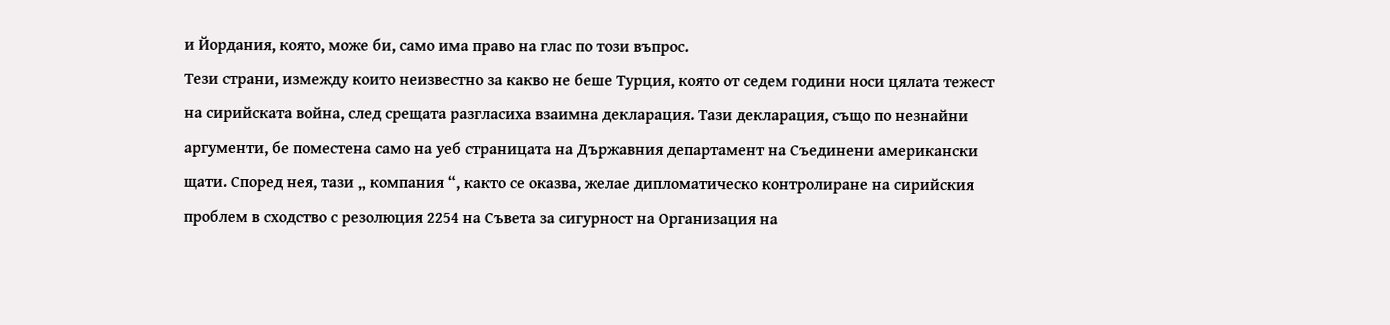и Йордания, която, може би, само има право на глас по този въпрос.
Тези страни, измежду които неизвестно за какво не беше Турция, която от седем години носи цялата тежест на сирийската война, след срещата разгласиха взаимна декларация. Тази декларация, също по незнайни аргументи, бе поместена само на уеб страницата на Държавния департамент на Съединени американски щати. Според нея, тази „ компания “, както се оказва, желае дипломатическо контролиране на сирийския проблем в сходство с резолюция 2254 на Съвета за сигурност на Организация на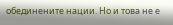обединените нации. Но и това не е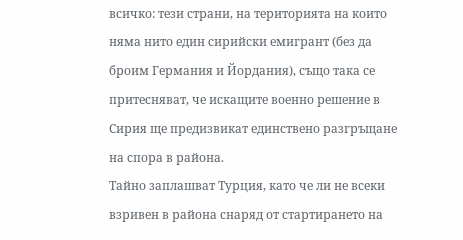всичко: тези страни, на територията на които няма нито един сирийски емигрант (без да броим Германия и Йордания), също така се притесняват, че искащите военно решение в Сирия ще предизвикат единствено разгръщане на спора в района.
Тайно заплашват Турция, като че ли не всеки взривен в района снаряд от стартирането на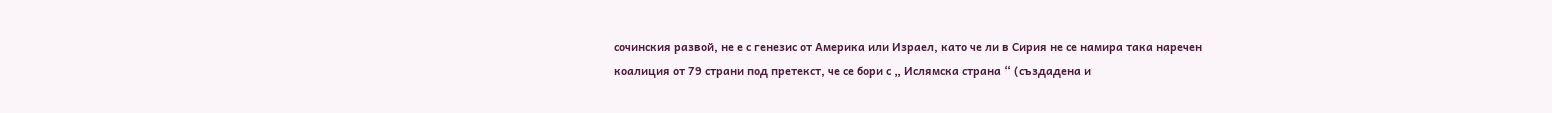сочинския развой, не е с генезис от Америка или Израел, като че ли в Сирия не се намира така наречен коалиция от 79 страни под претекст, че се бори с „ Ислямска страна “ (създадена и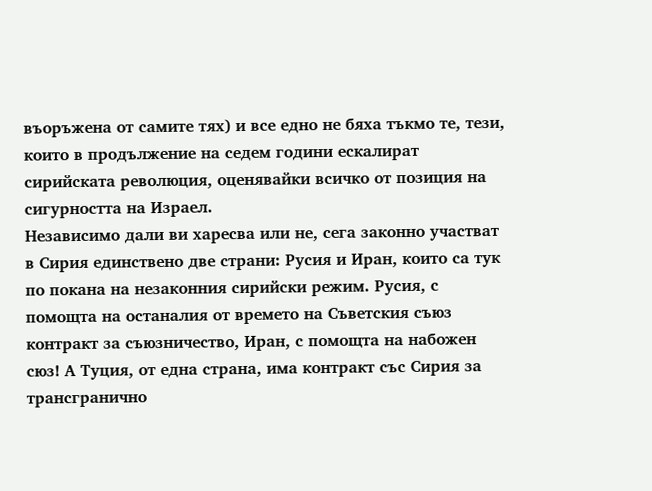въоръжена от самите тях) и все едно не бяха тъкмо те, тези, които в продължение на седем години ескалират сирийската революция, оценявайки всичко от позиция на сигурността на Израел.
Независимо дали ви харесва или не, сега законно участват в Сирия единствено две страни: Русия и Иран, които са тук по покана на незаконния сирийски режим. Русия, с помощта на останалия от времето на Съветския съюз контракт за съюзничество, Иран, с помощта на набожен сюз! А Туция, от една страна, има контракт със Сирия за трансгранично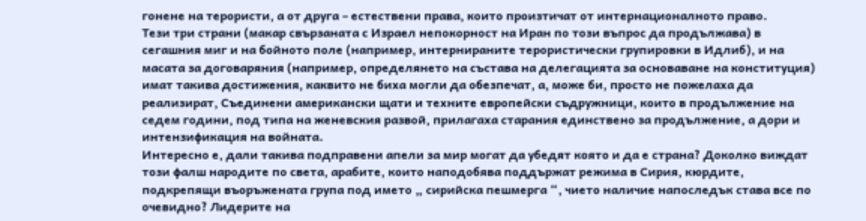гонене на терористи, а от друга – естествени права, които произтичат от интернационалното право.
Тези три страни (макар свързаната с Израел непокорност на Иран по този въпрос да продължава) в сегашния миг и на бойното поле (например, интернираните терористически групировки в Идлиб), и на масата за договаряния (например, определянето на състава на делегацията за основаване на конституция) имат такива достижения, каквито не биха могли да обезпечат, а, може би, просто не пожелаха да реализират, Съединени американски щати и техните европейски съдружници, които в продължение на седем години, под типа на женевския развой, прилагаха старания единствено за продължение, а дори и интензификация на войната.
Интересно е, дали такива подправени апели за мир могат да убедят която и да е страна? Доколко виждат този фалш народите по света, арабите, които наподобява поддържат режима в Сирия, кюрдите, подкрепящи въоръжената група под името „ сирийска пешмерга “, чието наличие напоследък става все по очевидно? Лидерите на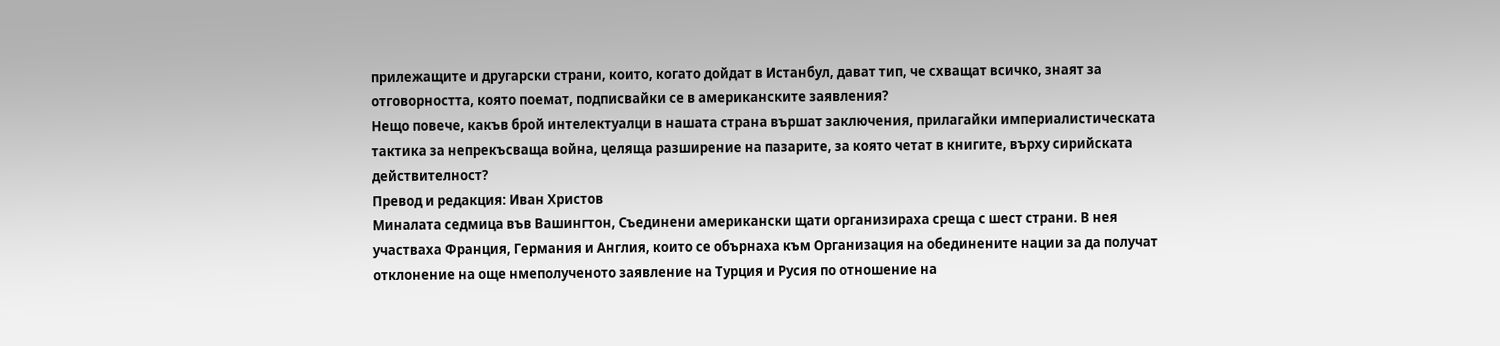прилежащите и другарски страни, които, когато дойдат в Истанбул, дават тип, че схващат всичко, знаят за отговорността, която поемат, подписвайки се в американските заявления?
Нещо повече, какъв брой интелектуалци в нашата страна вършат заключения, прилагайки империалистическата тактика за непрекъсваща война, целяща разширение на пазарите, за която четат в книгите, върху сирийската действителност?
Превод и редакция: Иван Христов
Миналата седмица във Вашингтон, Съединени американски щати организираха среща с шест страни. В нея участваха Франция, Германия и Англия, които се обърнаха към Организация на обединените нации за да получат отклонение на още нмеполученото заявление на Турция и Русия по отношение на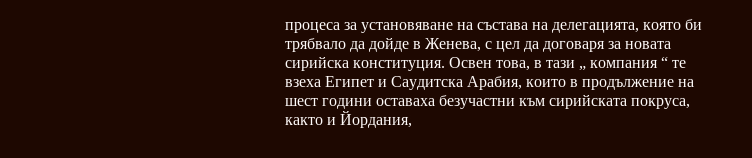процеса за установяване на състава на делегацията, която би трябвало да дойде в Женева, с цел да договаря за новата сирийска конституция. Освен това, в тази „ компания “ те взеха Египет и Саудитска Арабия, които в продължение на шест години оставаха безучастни към сирийската покруса, както и Йордания,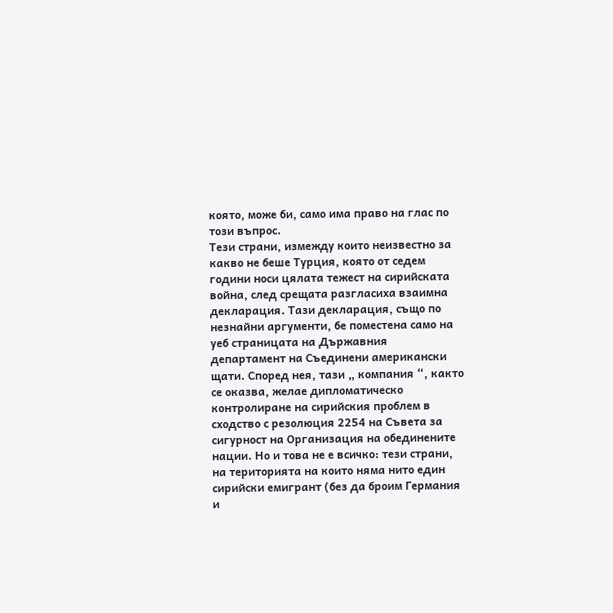която, може би, само има право на глас по този въпрос.
Тези страни, измежду които неизвестно за какво не беше Турция, която от седем години носи цялата тежест на сирийската война, след срещата разгласиха взаимна декларация. Тази декларация, също по незнайни аргументи, бе поместена само на уеб страницата на Държавния департамент на Съединени американски щати. Според нея, тази „ компания “, както се оказва, желае дипломатическо контролиране на сирийския проблем в сходство с резолюция 2254 на Съвета за сигурност на Организация на обединените нации. Но и това не е всичко: тези страни, на територията на които няма нито един сирийски емигрант (без да броим Германия и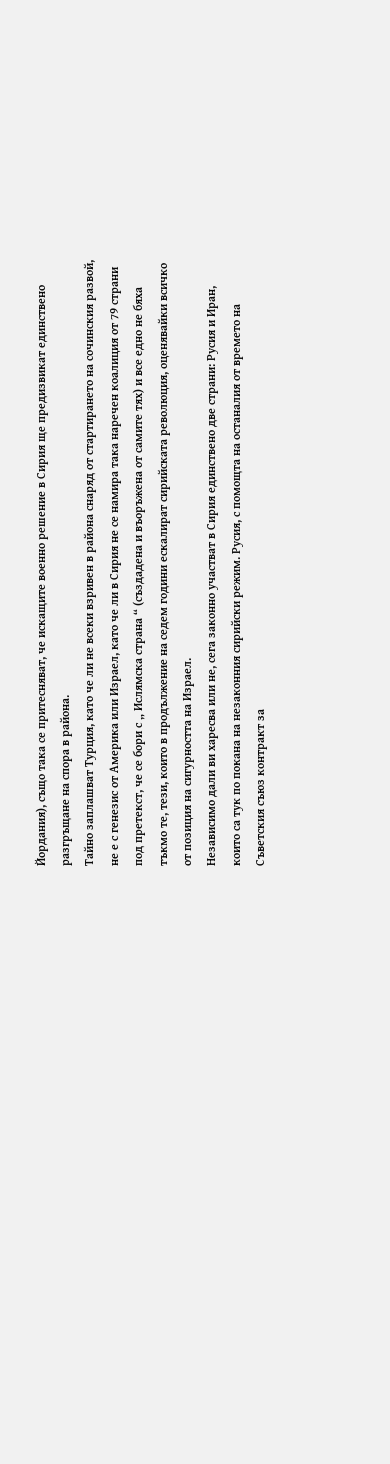Йордания), също така се притесняват, че искащите военно решение в Сирия ще предизвикат единствено разгръщане на спора в района.
Тайно заплашват Турция, като че ли не всеки взривен в района снаряд от стартирането на сочинския развой, не е с генезис от Америка или Израел, като че ли в Сирия не се намира така наречен коалиция от 79 страни под претекст, че се бори с „ Ислямска страна “ (създадена и въоръжена от самите тях) и все едно не бяха тъкмо те, тези, които в продължение на седем години ескалират сирийската революция, оценявайки всичко от позиция на сигурността на Израел.
Независимо дали ви харесва или не, сега законно участват в Сирия единствено две страни: Русия и Иран, които са тук по покана на незаконния сирийски режим. Русия, с помощта на останалия от времето на Съветския съюз контракт за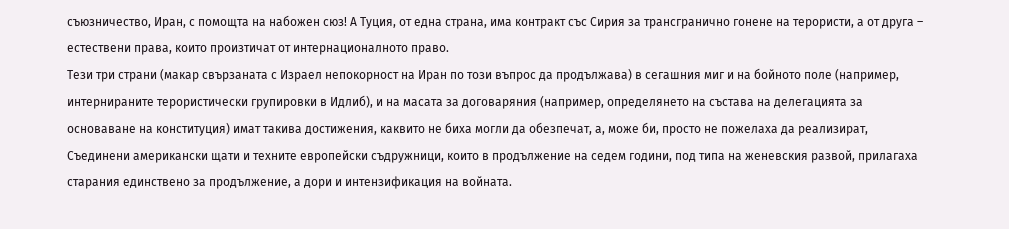съюзничество, Иран, с помощта на набожен сюз! А Туция, от една страна, има контракт със Сирия за трансгранично гонене на терористи, а от друга – естествени права, които произтичат от интернационалното право.
Тези три страни (макар свързаната с Израел непокорност на Иран по този въпрос да продължава) в сегашния миг и на бойното поле (например, интернираните терористически групировки в Идлиб), и на масата за договаряния (например, определянето на състава на делегацията за основаване на конституция) имат такива достижения, каквито не биха могли да обезпечат, а, може би, просто не пожелаха да реализират, Съединени американски щати и техните европейски съдружници, които в продължение на седем години, под типа на женевския развой, прилагаха старания единствено за продължение, а дори и интензификация на войната.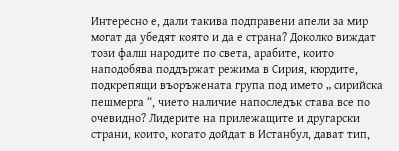Интересно е, дали такива подправени апели за мир могат да убедят която и да е страна? Доколко виждат този фалш народите по света, арабите, които наподобява поддържат режима в Сирия, кюрдите, подкрепящи въоръжената група под името „ сирийска пешмерга “, чието наличие напоследък става все по очевидно? Лидерите на прилежащите и другарски страни, които, когато дойдат в Истанбул, дават тип,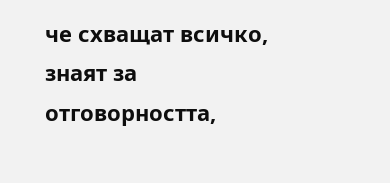че схващат всичко, знаят за отговорността,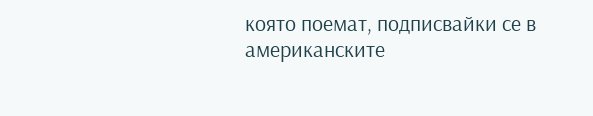която поемат, подписвайки се в американските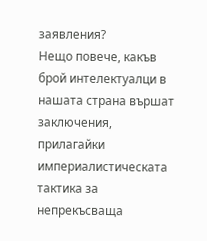заявления?
Нещо повече, какъв брой интелектуалци в нашата страна вършат заключения, прилагайки империалистическата тактика за непрекъсваща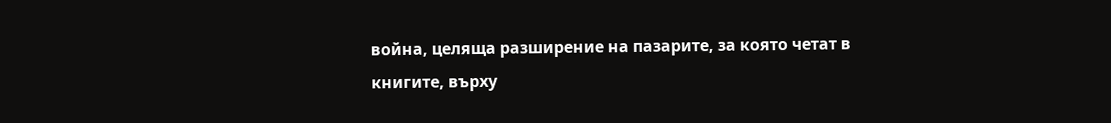война, целяща разширение на пазарите, за която четат в книгите, върху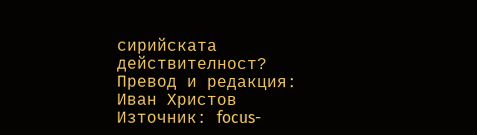сирийската действителност?
Превод и редакция: Иван Христов
Източник: focus-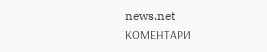news.net
КОМЕНТАРИ